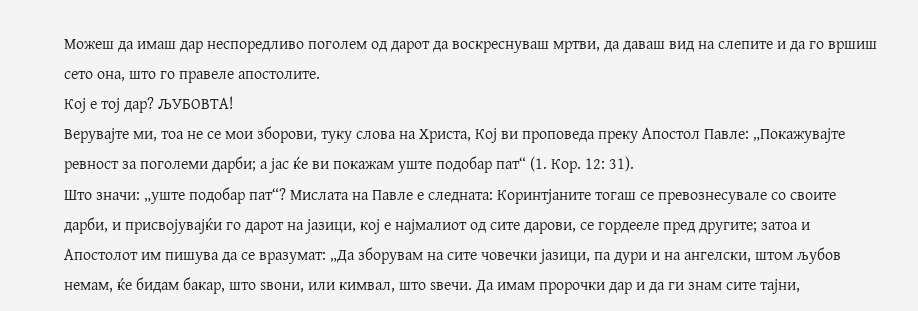Можеш да имаш дар неспоредливо поголем од дарот да воскреснуваш мртви, да даваш вид на слепите и да го вршиш сето она, што го правеле апостолите.
Кој е тој дар? ЉУБОВТА!
Верувајте ми, тоа не се мои зборови, туку слова на Христа, Кој ви проповеда преку Апостол Павле: „Покажувајте ревност за поголеми дарби; а јас ќе ви покажам уште подобар пат“ (1. Кор. 12: 31).
Што значи: „уште подобар пат“? Мислата на Павле е следната: Коринтјаните тогаш се превознесувале со своите дарби, и присвојувајќи го дарот на јазици, кој е најмалиот од сите дарови, се гордееле пред другите; затоа и Апостолот им пишува да се вразумат: „Да зборувам на сите човечки јазици, па дури и на ангелски, штом љубов немам, ќе бидам бакар, што ѕвони, или кимвал, што ѕвечи. Да имам пророчки дар и да ги знам сите тајни,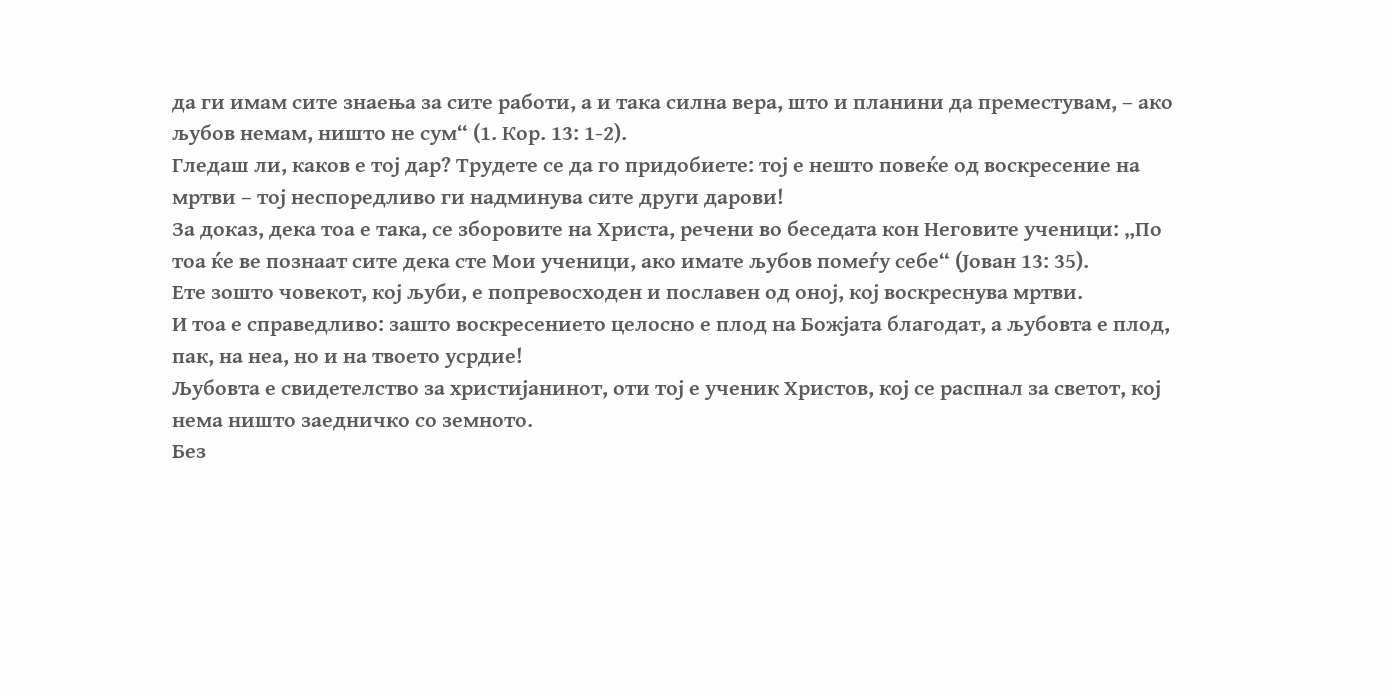да ги имам сите знаења за сите работи, а и така силна вера, што и планини да преместувам, – ако љубов немам, ништо не сум“ (1. Кор. 13: 1-2).
Гледаш ли, каков е тој дар? Трудете се да го придобиете: тој е нешто повеќе од воскресение на мртви – тој неспоредливо ги надминува сите други дарови!
За доказ, дека тоа е така, се зборовите на Христа, речени во беседата кон Неговите ученици: „По тоа ќе ве познаат сите дека сте Мои ученици, ако имате љубов помеѓу себе“ (Јован 13: 35).
Ете зошто човекот, кој љуби, е попревосходен и пославен од оној, кој воскреснува мртви.
И тоа е справедливо: зашто воскресението целосно е плод на Божјата благодат, а љубовта е плод, пак, на неа, но и на твоето усрдие!
Љубовта е свидетелство за христијанинот, оти тој е ученик Христов, кој се распнал за светот, кој нема ништо заедничко со земното.
Без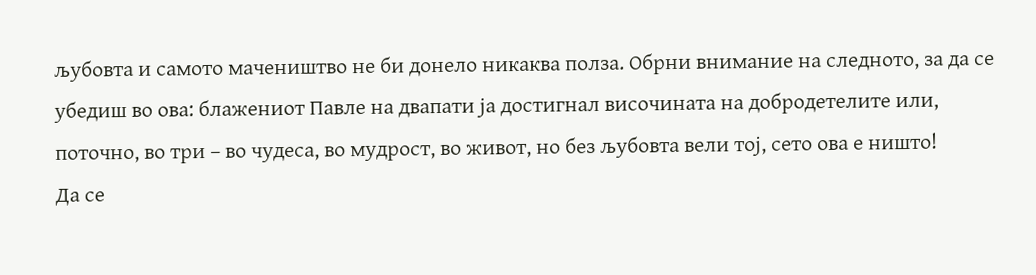љубовта и самото мачеништво не би донело никаква полза. Обрни внимание на следното, за да се убедиш во ова: блажениот Павле на двапати ја достигнал височината на добродетелите или, поточно, во три – во чудеса, во мудрост, во живот, но без љубовта вели тој, сето ова е ништо!
Да се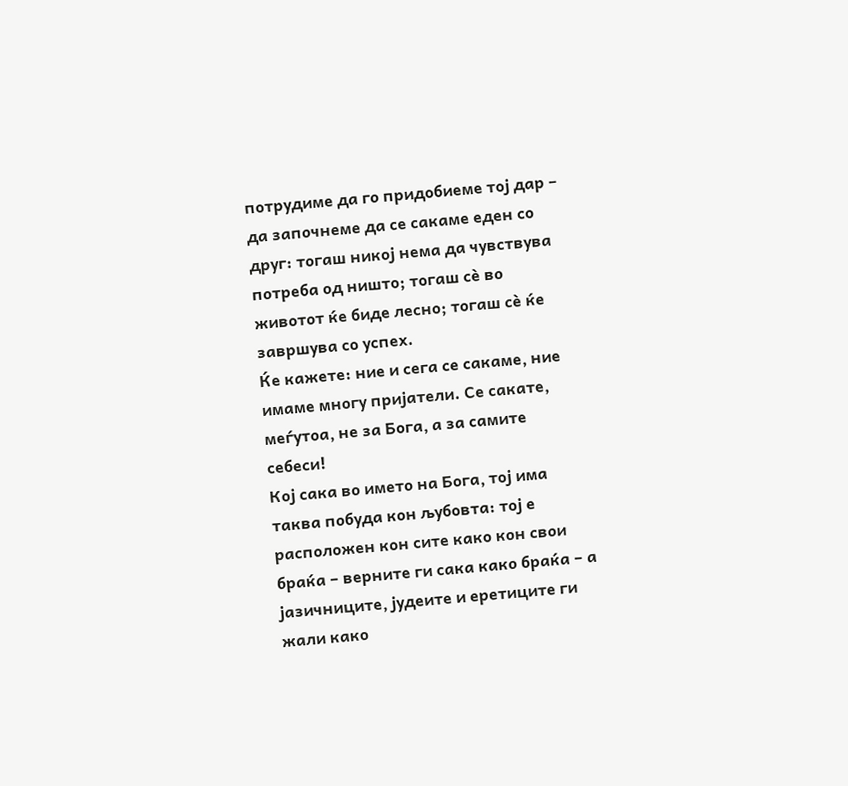потрудиме да го придобиеме тој дар – да започнеме да се сакаме еден со друг: тогаш никој нема да чувствува потреба од ништо; тогаш сè во животот ќе биде лесно; тогаш сè ќе завршува со успех.
Ќе кажете: ние и сега се сакаме, ние имаме многу пријатели. Се сакате, меѓутоа, не за Бога, а за самите себеси!
Кој сака во името на Бога, тој има таква побуда кон љубовта: тој е расположен кон сите како кон свои браќа – верните ги сака како браќа – а јазичниците, јудеите и еретиците ги жали како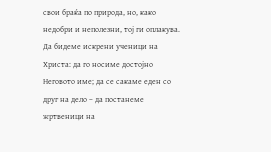свои браќа по природа, но, како недобри и неполезни, тој ги оплакува.
Да бидеме искрени ученици на Христа: да го носиме достојно Неговото име; да се сакаме еден со друг на дело – да постанеме жртвеници на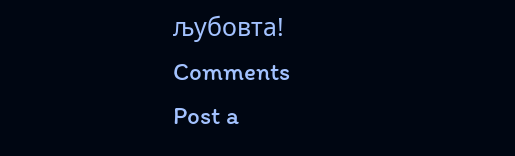љубовта!
Comments
Post a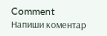Comment
Напиши коментар